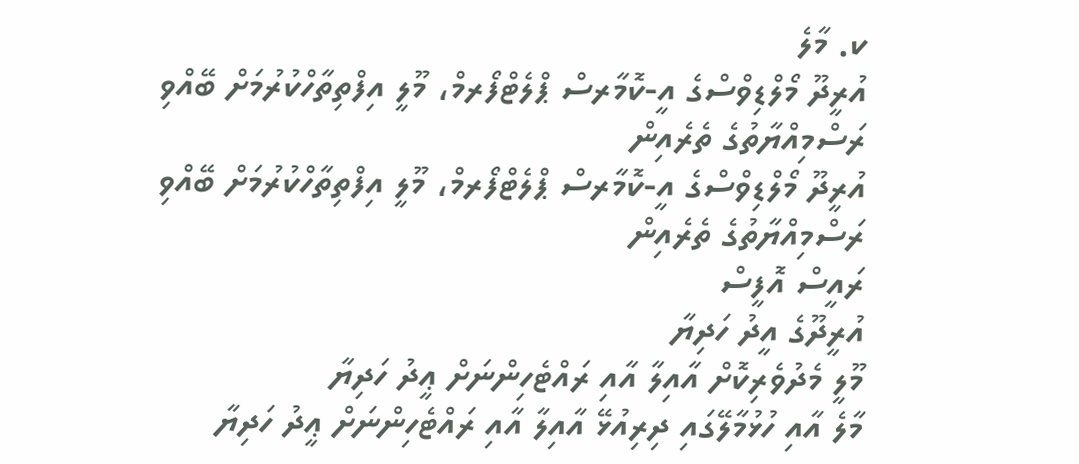ކ. މާލެ
އުރީދޫ މޯލްޑިވްސްގެ އީ-ކޮމާރސް ޕްލެޓްފޯރމް، މޫލީ އިފްތިތާހްކުރުމަށް ބޭއްވި ރަސްމިއްޔާތުގެ ތެރެއިން
އުރީދޫ މޯލްޑިވްސްގެ އީ-ކޮމާރސް ޕްލެޓްފޯރމް، މޫލީ އިފްތިތާހްކުރުމަށް ބޭއްވި ރަސްމިއްޔާތުގެ ތެރެއިން
ރައީސް އޮފީސް
އުރީދޫގެ އީދު ހަދިޔާ
މޫލީ މެދުވެރިކޮށް އާއިލާ އާއި ރައްޓެހިންނަށް ޢީދު ހަދިޔާ
މާލެ އާއި ހުޅުމާލޭގައި ދިރިއުޅޭ އާއިލާ އާއި ރައްޓެހިންނަށް ޢީދު ހަދިޔާ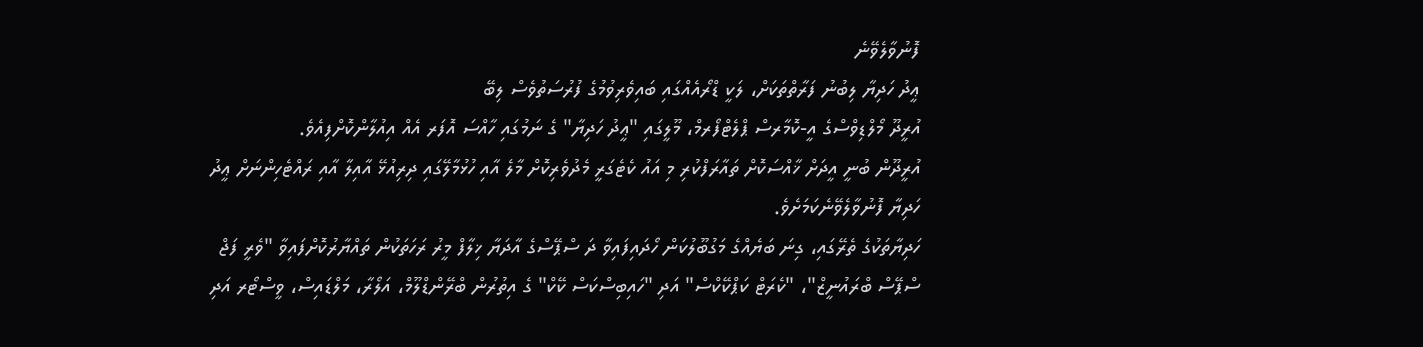ފޮނުވާލެވޭނެ
ޢީދު ހަދިޔާ ލިބުނު ފަރާތްތަކަށް، ލަކީ ޑްރޯއެއްގައި ބައިވެރިވުމުގެ ފުރުސަތުވެސް ލިބޭ
އުރީދޫ މޯލްޑިވްސްގެ އީ-ކޮމާރސް ޕްލެޓްފޯރމް، މޫލީގައި "ޢީދު ހަދިޔާ" ގެ ނަމުގައި ހާއްސަ އޮފަރ އެއް އިއުލާންކޮށްފިއެވެ.
އުރީދޫން ބުނީ އީދަށް ޚާއްސަކޮށް ތައާރަފްކުރި މި އައު ކެޓެގަރީ މެދުވެރިކޮށް މާލެ އާއި ހުޅުމާލޭގައި ދިރިއުޅޭ އާއިލާ އާއި ރައްޓެހިންނަށް ޢީދު ހަދިޔާ ފޮނުވާލެވޭނެކަމަށެވެ.
ހަދިޔާތަކުގެ ތެރޭގައި، ގިނަ ބަޔެއްގެ މަގުބޫލުކަން ހޯދައިފައިވާ ދަ ސްޕޭސްގެ އާދަޔާ ޚިލާފް މީރު ރަހަތަކުން ތައްޔާރުކޮށްފައިވާ "ވެރީ ފަޖް ސްޕޭސް ބްރައުނީޒް"، "ކެރަޓް ކަޕްކޭކްސް" އަދި "ހައިބިސްކަސް ކޭކް" ގެ އިތުރުން ބްރޭންޑްލޫމް، އަލޯރާ، މަލްޑައިސް، ވީސްޓޯރ އަދި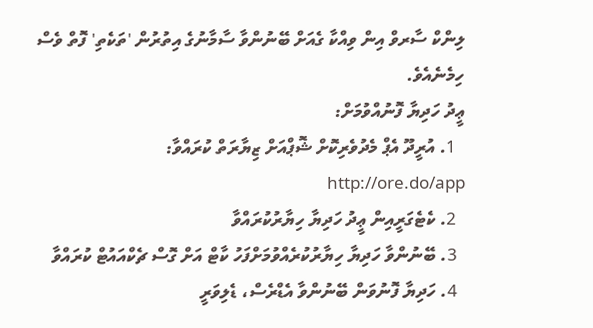ލިންކް ސާރވް އިން ވިއްކާ ގެއަށް ބޭނުންވާ ސާމާނުގެ އިތުރުން 'ތަކެތި' ފޮތް ވެސް ހިމެނެއެވެ.
ޢީދު ހަދިޔާ ފޮނުއްވުމަށް:
  1. އުރީދޫ އެޕް މެދުވެރިކޮށް ޝޮޕްއަށް ޒިޔާރަތް ކުރައްވާ: http://ore.do/app
  2. ކެޓެގަރީއިން ޢީދު ހަދިޔާ ހިޔާރުކުރައްވާ
  3. ބޭނުންވާ ހަދިޔާ ހިޔާރުކުރެއްވުމަށްފަހު ކާޓް އަށް ގޮސް ޗެކްއައުޓް ކުރައްވާ
  4. ހަދިޔާ ފޮނުވަން ބޭނުންވާ އެޑްރެސް، ޑެލިވަރީ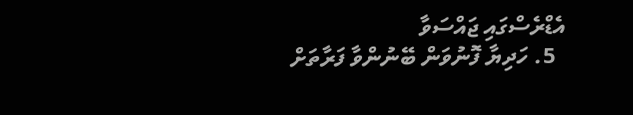އެޑްރެސްގައި ޖައްސަވާ
  5. ހަދިޔާ ފޮނުވަން ބޭނުންވާ ފަރާތަށް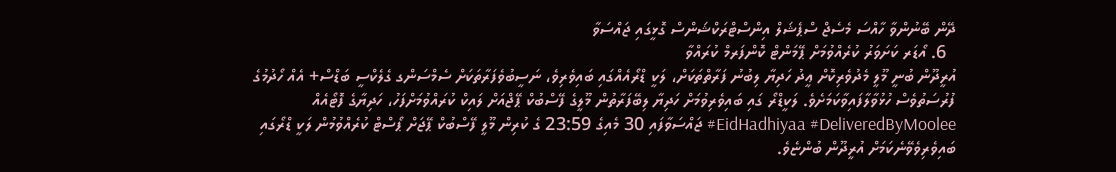ދޭން ބޭނުންވާ ހާއްސަ މެސެޖް ސްޕެޝަލް އިންސްޓްރަކްޝަންސް ގޮޅީގައި ޖައްސަވާ
  6. އޯޑަރ ކަށަވަރު ކުރެއްވުމަށް ޕޭމަންޓް ކޮންފަރމް ކުރައްވާ
އުރީދޫން ބުނީ މޫލީ މެދުވެރިކޮށް ޢީދު ހަދިޔާ ލިބުނު ފަރާތްތަކަށް، ލަކީ ޑްރޯއެއްގައި ބައިވެރިވެ، ނަސީބުވެފަރާތަކަށް ސެމްސަންގ ގެލެކްސީ ބަޑްސް+ އެއް ހޯދުމުގެ ފުރުސަތުވެސް ހުޅުވާލާފައިވާކަމަށެވެ. ލަކީޑްރޯ ގައި ބައިވެރިވުމަށް ހަދިޔާ ލިބޭފަރާތުން މޫލީގެ ފޭސްބުކް ޕޭޖްއަށް ލައިކް ކުރައްވުމަށްފަހު، ހަދިޔާގެ ފޮޓޯއެއް EidHadhiyaa #DeliveredByMoolee# ޖައްސަވާފައި 30 މެއިގެ 23:59 ގެ ކުރިން މޫލީ ފޭސްބުކް ޕޭޖަށް ޕޯސްޓް ކުރެއްވުމުން ލަކީ ޑްރޯގައި ބައިވެރިވެވޭނެކަމަށް އުރީދޫން ބުންޏެވެ.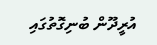އުރީދޫން ބުނިގޮތުގައި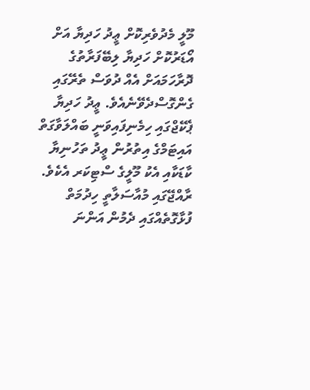މޫލީ މެދުވެރިކޮށް ޢީދު ހަދިޔާ އަށް އޯޑަރުކޮށް ހަދިޔާ ލިބޭފަރާތުގެ ދޮރާހަމައަށް އެއް ދުވަސް ތެރޭގައި ގެންގޮސްދެވޭނެއެވެ. ޢީދު ހަދިޔާ ޕެކޭޖްގައި ހިމެނިފައިވަނީ ބައްލަވާގަތް އައިޓަމްގެ އިތުރުން ޢީދު ތަހުނިޔާ ކާޑަކާއި އެކު މޫލީގެ ސްޓިކަރ އެކެވެ.
ރާއްޖޭގައި މުއާސަލާތީ ހިދުމަތް ފުޅާގޮތެއްގައި ދެމުން އަންނަ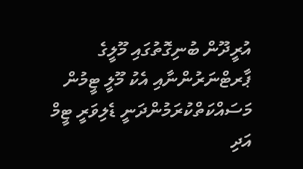އުރީދޫން ބުނިގޮތުގައި މޫލީގެ ޕާރޓްނަރުންނާއި އެކު މޫލީ ޓީމުން މަސައްކަތްކުރަމުންދަނީ ޑެލިވަރީ ޓީމް އަދި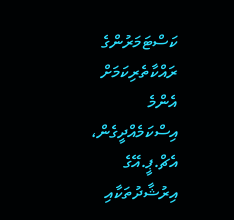ކަސްޓަމަރުންގެ ރައްކާތެރިކަމަށް އެންމެ އިސްކަމެއްދީގެން، އެޗް.ޕީ.އޭގެ އިރުޝާދުތަކާއި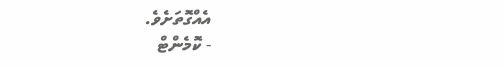އެއްގޮތަށެވެ.
- ކޮމެންޓް